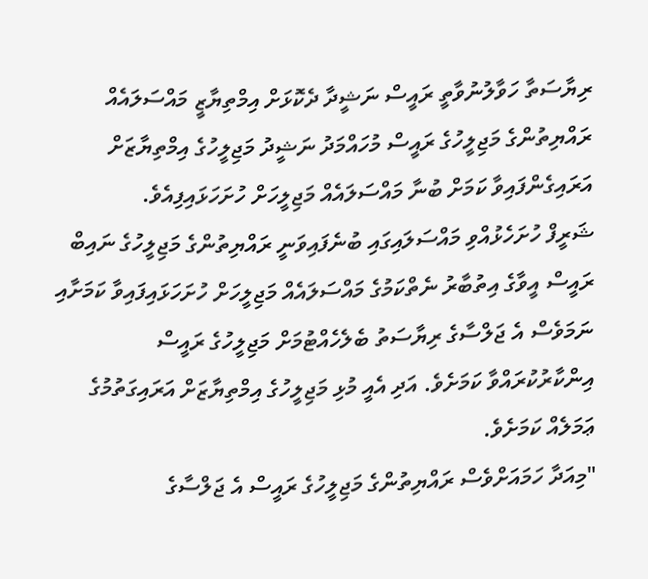ރިޔާސަތާ ހަވާލުނުވާތީ ރައީސް ނަޝީދާ ދެކޮޅަށް އިމްތިޔާޒީ މައްސަލައެއް
ރައްޔިތުންގެ މަޖިލީހުގެ ރައީސް މުހައްމަދު ނަޝީދު މަޖިލީހުގެ އިމްތިޔާޒަށް އަރައިގެންފައިވާ ކަމަށް ބުނާ މައްސަލައެއް މަޖިލީހަށް ހުށަހަޅައިފިއެވެ.
ޝަރީފް ހުށަހެޅުއްވި މައްސަލައިގައި ބުނެފައިވަނީ ރައްޔިތުންގެ މަޖިލީހުގެ ނައިބް ރައީސް އީވާގެ އިތުބާރު ނެތްކަމުގެ މައްސަލައެއް މަޖިލީހަށް ހުށަހަޅައިފައިވާ ކަމަށާއި ނަމަވެސް އެ ޖަލްސާގެ ރިޔާސަތު ބެލެހެއްޓުމަށް މަޖިލީހުގެ ރައީސް އިންކާރުކުރައްވާ ކަމަށެވެ. އަދި އެއީ މުޅި މަޖިލީހުގެ އިމްތިޔާޒަށް އަރައިގަތުމުގެ ޢަމަލެއް ކަމަށެވެ.
"މިއަދާ ހަމައަށްވެސް ރައްޔިތުންގެ މަޖިލީހުގެ ރައީސް އެ ޖަލްސާގެ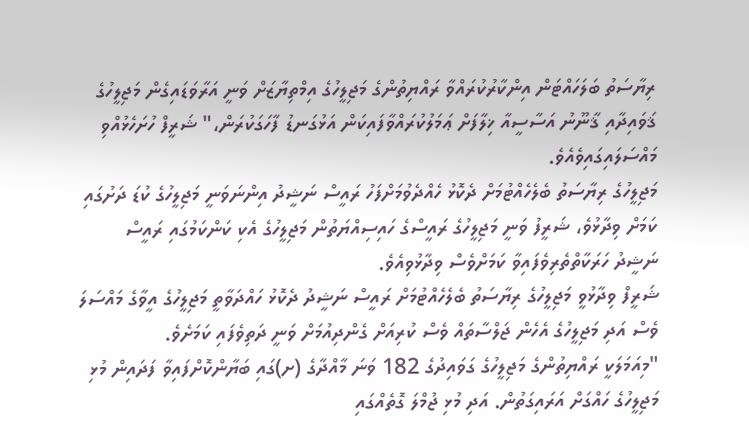ރިޔާސަތު ބަލަހައްޓަން އިންކާރުކުރައްވާ ރައްޔިތުންގެ މަޖިލީހުގެ އިމްތިޔާޒަށް ވަނީ އަރާވަޑައިގެން މަޖިލީހުގެ ޤަވައިދާއި ޤާނޫނު އަސާސީއާ ޚިލާފަށް ޢަމަލުކުރައްވާފައިކަން އަޅުގަނޑު ފާހަގަކުރަން،" ޝަރީފް ހުށަހެޅުއްވި މައްސަލައިގައިވެއެވެ.
މަޖިލީހުގެ ރިޔާސަތު ބެލެހެއްޓުމަށް ދެކޮޅު ހެއްދެވުމަށްފަހު ރައީސް ނަޝީދު އިންނަވަނީ މަޖިލީހުގެ ކުޑަ ދަށުގައި ކަމަށް ވިދާޅުވެ، ޝަރީފު ވަނީ މަޖިލީހުގެ ރައީސްގެ ހައިސިއްޔަތުން މަޖިލީހުގެ އެކި ކަންކަމުގައި ރައީސް ނަޝީދު ހަރަކާތްތެރިވެފައިވާ ކަމަށްވެސް ވިދާޅުވިއެވެ.
ޝަރީފް ވިދާޅުވީ މަޖިލީހުގެ ރިޔާސަތު ބެލެހެއްޓުމަށް ރައީސް ނަޝީދު ދެކޮޅު ހައްދަވާތީ މަޖިލީހުގެ އީވާގެ މައްސަލަ ވެސް އަދި މަޖިލީހުގެ އެހެން ޖަލްސާތައް ވެސް ކުރިއަށް ގެންދިއުމަށް ވަނީ ދަތިވެފައި ކަމަށެވެ.
"މިއަމަލަކީ ރައްޔިތުންގެ މަޖިލީހުގެ ގަވައިދުގެ 182 ވަނަ މާއްދާގެ (ށ)ގައި ބަޔާންކޮށްފައިވާ ފަދައިން މުޅި މަޖިލީހުގެ ހައްގަށް އަރައިގަތުން. އަދި މުޅި ޖުމްލަ ގޮތެއްގައި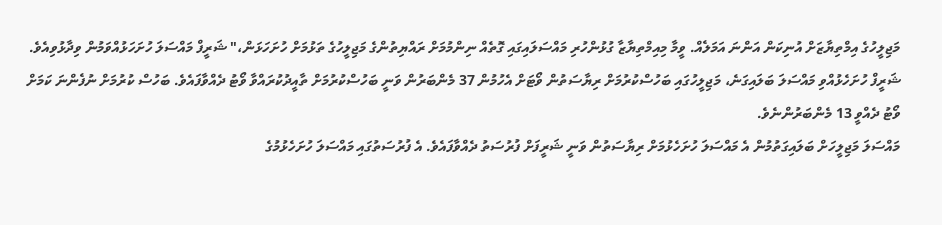މަޖިލީހުގެ އިމްތިޔާޒަށް އުނިކަން އަންނަ އަމަލެއް. ވީމާ މިއިމްތިޔާޒާ ގުޅުންހުރި މައްސަލައިގައި ގޮތެއް ނިންމުމަށް ރައްޔިތުންގެ މަޖިލީހުގެ ތަޅުމަށް ހުށަހަޅަން،" ޝަރީފް މައްސަލަ ހުށަހަޅުއްވަމުން ވިދާޅުވިއެވެ.
ޝަރީފް ހުށަހެޅުއްވި މައްސަލަ ބަލައިގަނެ، މަޖިލީހުގައި ބަހުސްކުރުމަށް ރިޔާސަތުން ވޯޓަށް އެހުމުން 37 މެންބަރުން ވަނީ ބަހުސްކުރުމަށް ތާއީދުކުރައްވާ ވޯޓު ދެއްވާފައެވެ. ބަހުސް ކުރުމަށް ނުފެންނަ ކަމަށް ވޯޓު ދެއްވީ 13 މެންބަރުންނެވެ.
މައްސަލަ މަޖިލީހަށް ބަލައިގަތުމުން އެ މައްސަލަ ހުށަހެޅުމަށް ރިޔާސަތުން ވަނީ ޝަރީފަށް ފުރުސަތު ދެއްވާފައެވެ. އެ ފުރުސަތުގައި މައްސަލަ ހުށަހެޅުމުގެ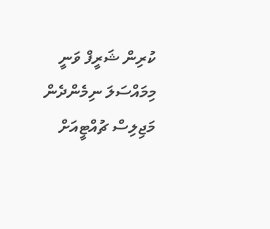ކުރިން ޝަރީފް ވަނީ މިމައްސަލަ ނިމެންދެން މަޖިލިސް ޗުއްޓީއަށް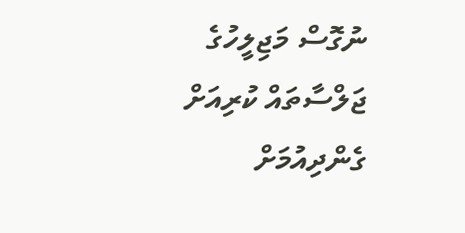ނުގޮސް މަޖިލީހުގެ ޖަލްސާތައް ކުރިއަށް ގެންދިއުމަށް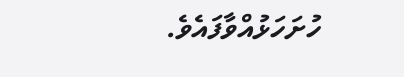ހުށަހަޅުއްވާފައެވެ.